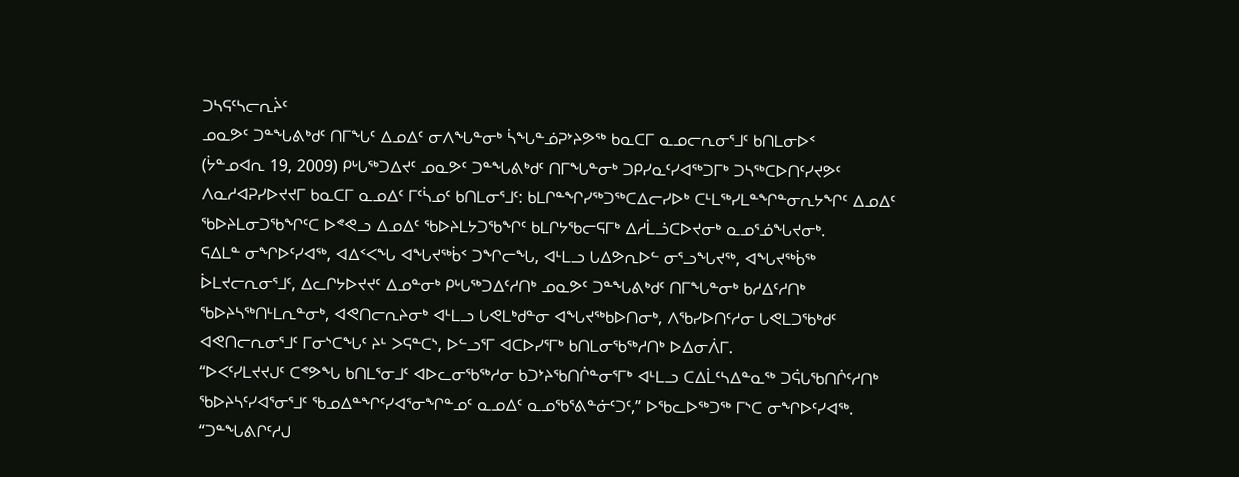ᑐᓴᕋᑦᓴᓕᕆᔩᑦ
ᓄᓇᕗᑦ ᑐᓐᖓᕕᒃᑯᑦ ᑎᒥᖓᑦ ᐃᓄᐃᑦ ᓂᐱᖓᓐᓂᒃ ᓵᖓᓐᓅᕈᔾᔨᕗᖅ ᑲᓇᑕᒥ ᓇᓄᓕᕆᓂᕐᒧᑦ ᑲᑎᒪᓂᐅᑉ
(ᔮᓐᓄᐊᕆ 19, 2009) ᑭᒡᒐᖅᑐᐃᔪᑦ ᓄᓇᕗᑦ ᑐᓐᖓᕕᒃᑯᑦ ᑎᒥᖓᓐᓂᒃ ᑐᑭᓯᓇᑦᓯᐊᖅᑐᒥᒃ ᑐᓴᖅᑕᐅᑎᑦᓯᔪᕗᑦ ᐱᓇᓱᐊᕈᓯᐅᔪᔪᒥ ᑲᓇᑕᒥ ᓇᓄᐃᑦ ᒥᑦᓵᓄᑦ ᑲᑎᒪᓂᕐᒧᑦ: ᑲᒪᒋᓐᖏᓯᖅᑐᖅᑕᐃᓕᓯᐅᒃ ᑕᒻᒪᖅᓯᒪᓐᖏᓐᓂᕆᔭᖏᑦ ᐃᓄᐃᑦ ᖃᐅᔨᒪᓂᑐᖃᖏᑦᑕ ᐅᕝᕙᓗ ᐃᓄᐃᑦ ᖃᐅᔨᒪᔭᑐᖃᖏᑦ ᑲᒪᒋᔭᖃᓕᕋᒥᒃ ᐃᓱᒫᓘᑕᐅᔪᓂᒃ ᓇᓄᕐᓅᖓᔪᓂᒃ.
ᕋᐃᒪᓐ ᓂᖏᐅᑦᓯᐊᖅ, ᐊᐃᑉᐸᖓ ᐊᖓᔪᖅᑳᑉ ᑐᖏᓕᖓ, ᐊᒻᒪᓗ ᒐᐃᕗᕆᐅᓪ ᓂᕐᓗᖓᔪᖅ, ᐊᖓᔪᖅᑳᖅ ᐆᒪᔪᓕᕆᓂᕐᒧᑦ, ᐃᓚᒋᔭᐅᔪᔪᑦ ᐃᓄᓐᓂᒃ ᑭᒡᒐᖅᑐᐃᑦᓱᑎᒃ ᓄᓇᕗᑦ ᑐᓐᖓᕕᒃᑯᑦ ᑎᒥᖓᓐᓂᒃ ᑲᓱᐃᑦᓱᑎᒃ ᖃᐅᔨᓴᖅᑎᒻᒪᕆᓐᓂᒃ, ᐊᕙᑎᓕᕆᔨᓂᒃ ᐊᒻᒪᓗ ᒐᕙᒪᒃᑯᓐᓂ ᐊᖓᔪᖅᑲᐅᑎᓂᒃ, ᐱᖃᓯᐅᑎᑦᓱᓂ ᒐᕙᒪᑐᖃᒃᑯᑦ ᐊᕙᑎᓕᕆᓂᕐᒧᑦ ᒥᓂᔅᑕᖓᑦ ᔨᒻ ᐳᕋᓐᑕᔅ, ᐅᓪᓗᕐᒥ ᐊᑕᐅᓯᕐᒥᒃ ᑲᑎᒪᓂᖃᖅᓱᑎᒃ ᐅᐃᓂᐲᒥ.
“ᐅᐸᑦᓯᒪᔪᔪᒍᑦ ᑕᕝᕗᖓ ᑲᑎᒪᕐᓂᒧᑦ ᐊᐅᓚᓂᖃᖅᓱᓂ ᑲᑐᔾᔨᖃᑎᒌᓐᓂᕐᒥᒃ ᐊᒻᒪᓗ ᑕᐃᒫᑦᓴᐃᓐᓇᖅ ᑐᕌᒐᖃᑎᒌᑦᓱᑎᒃ ᖃᐅᔨᓴᑦᓯᐊᕐᓂᕐᒧᑦ ᖃᓄᐃᓐᖏᑦᓯᐊᕐᓂᖏᓐᓄᑦ ᓇᓄᐃᑦ ᓇᓄᖃᕐᕕᓐᓃᑦᑐᑦ,” ᐅᖃᓚᐅᖅᑐᖅ ᒥᔅᑕ ᓂᖏᐅᑦᓯᐊᖅ. “ᑐᓐᖓᕕᒋᑦᓱᒍ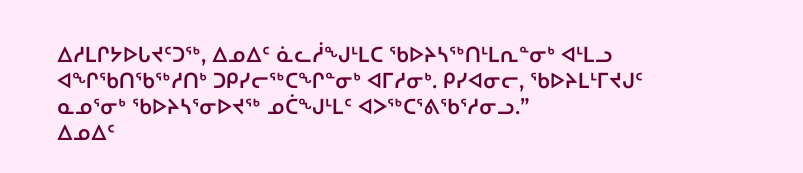ᐃᓱᒪᒋᔭᐅᒐᔪᑦᑐᖅ, ᐃᓄᐃᑦ ᓈᓚᓲᖑᒻᒪᑕ ᖃᐅᔨᓴᖅᑎᒻᒪᕆᓐᓂᒃ ᐊᒻᒪᓗ ᐊᖏᖃᑎᖃᖅᓱᑎᒃ ᑐᑭᓯᓕᖅᑕᖏᓐᓂᒃ ᐊᒥᓱᓂᒃ. ᑭᓯᐊᓂᓕ, ᖃᐅᔨᒪᒻᒥᔪᒍᑦ ᓇᓄᕐᓂᒃ ᖃᐅᔨᓴᕐᓂᐅᔪᖅ ᓄᑖᖑᒻᒪᑦ ᐊᐳᖅᑕᕐᕕᖃᕐᓱᓂᓗ.”
ᐃᓄᐃᑦ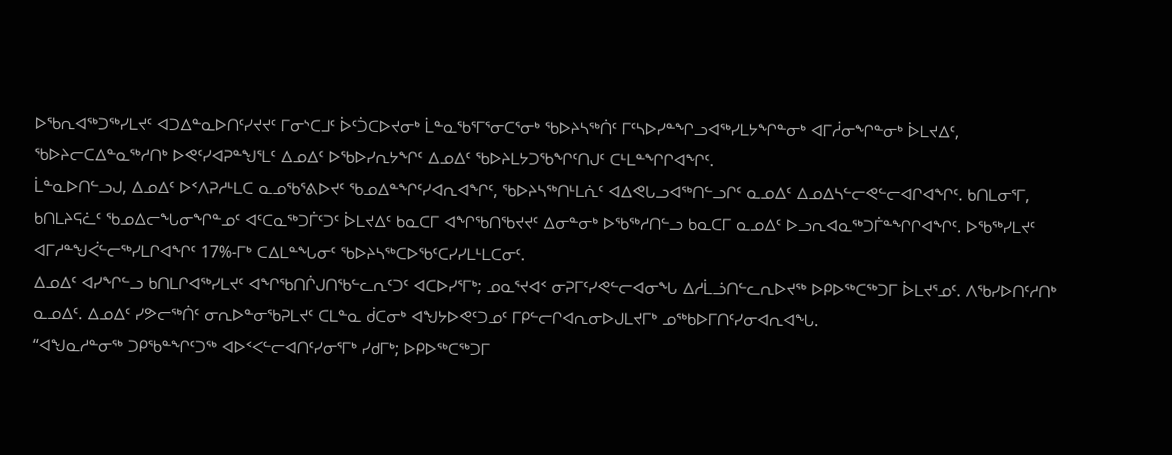ᐅᖃᕆᐊᖅᑐᖅᓯᒪᔪᑦ ᐊᑐᐃᓐᓇᐅᑎᑦᓯᔪᔪᑦ ᒥᓂᔅᑕᒧᑦ ᐆᑦᑑᑕᐅᔪᓂᒃ ᒫᓐᓇᖃᕐᒥᕐᓂᑕᕐᓂᒃ ᖃᐅᔨᓴᖅᑏᑦ ᒥᑦᓴᐅᓯᓐᖏᓗᐊᖅᓯᒪᔭᖏᓐᓂᒃ ᐊᒥᓲᓂᖏᓐᓂᒃ ᐆᒪᔪᐃᑦ, ᖃᐅᔨᓕᑕᐃᓐᓇᖅᓱᑎᒃ ᐅᕙᑦᓯᐊᕈᓐᖑᕐᒪᑦ ᐃᓄᐃᑦ ᐅᖃᐅᓯᕆᔭᖏᑦ ᐃᓄᐃᑦ ᖃᐅᔨᒪᔭᑐᖃᖏᑦᑎᒍᑦ ᑕᒻᒪᓐᖏᒋᐊᖏᑦ.
ᒫᓐᓇᐅᑎᓪᓗᒍ, ᐃᓄᐃᑦ ᐅᑉᐱᕈᓱᒻᒪᑕ ᓇᓄᖃᕐᕕᐅᔪᑦ ᖃᓄᐃᓐᖏᑦᓯᐊᕆᐊᖏᑦ, ᖃᐅᔨᓴᖅᑎᒻᒪᕇᑦ ᐊᐃᕙᒐᓗᐊᖅᑎᓪᓗᒋᑦ ᓇᓄᐃᑦ ᐃᓄᐃᓴᓪᓕᕙᓪᓕᐊᒋᐊᖏᑦ. ᑲᑎᒪᓂᕐᒥ, ᑲᑎᒪᔨᕋᓛᑦ ᖃᓄᐃᓕᖓᓂᖏᓐᓄᑦ ᐊᑦᑕᓇᖅᑐᒦᑦᑐᑦ ᐆᒪᔪᐃᑦ ᑲᓇᑕᒥ ᐊᖏᖃᑎᖃᔪᔪᑦ ᐃᓂᓐᓂᒃ ᐅᖃᖅᓱᑎᓪᓗ ᑲᓇᑕᒥ ᓇᓄᐃᑦ ᐅᓗᕆᐊᓇᖅᑐᒦᓐᖏᒋᐊᖏᑦ. ᐅᖃᖅᓯᒪᔪᑦ ᐊᒥᓱᓐᖑᐹᓪᓕᖅᓯᒪᒋᐊᖏᑦ 17%-ᒥᒃ ᑕᐃᒪᓐᖓᓂᑦ ᖃᐅᔨᓴᖅᑕᐅᖃᑦᑕᓯᓯᒪᒻᒪᑕᓂᑦ.
ᐃᓄᐃᑦ ᐊᓯᖏᓪᓗ ᑲᑎᒪᒋᐊᖅᓯᒪᔪᑦ ᐊᖏᖃᑎᒌᒍᑎᖃᓪᓚᕆᑦᑐᑦ ᐊᑕᐅᓯᕐᒥᒃ; ᓄᓇᕐᔪᐊᑉ ᓂᕈᒥᑦᓯᕙᓪᓕᐊᓂᖓ ᐃᓱᒫᓘᑎᓪᓚᕆᐅᔪᖅ ᐅᑭᐅᖅᑕᖅᑐᒥ ᐆᒪᔪᕐᓄᑦ. ᐱᖃᓯᐅᑎᑦᓱᑎᒃ ᓇᓄᐃᑦ. ᐃᓄᐃᑦ ᓯᕗᓕᖅᑏᑦ ᓂᕆᐅᓐᓂᖃᕈᒪᔪᑦ ᑕᒪᓐᓇ ᑰᑕᓂᒃ ᐊᖑᔭᐅᕙᑦᑐᓄᑦ ᒥᑭᓪᓕᒋᐊᕆᓂᐅᒍᒪᔪᒥᒃ ᓄᖅᑲᐅᒥᑎᑦᓯᓂᐊᕆᐊᖓ.
“ᐊᖑᓇᓱᓐᓂᖅ ᑐᑭᖃᓐᖏᑦᑐᖅ ᐊᐅᑉᐸᓪᓕᐊᑎᑦᓯᓂᕐᒥᒃ ᓯᑯᒥᒃ; ᐅᑭᐅᖅᑕᖅᑐᒥ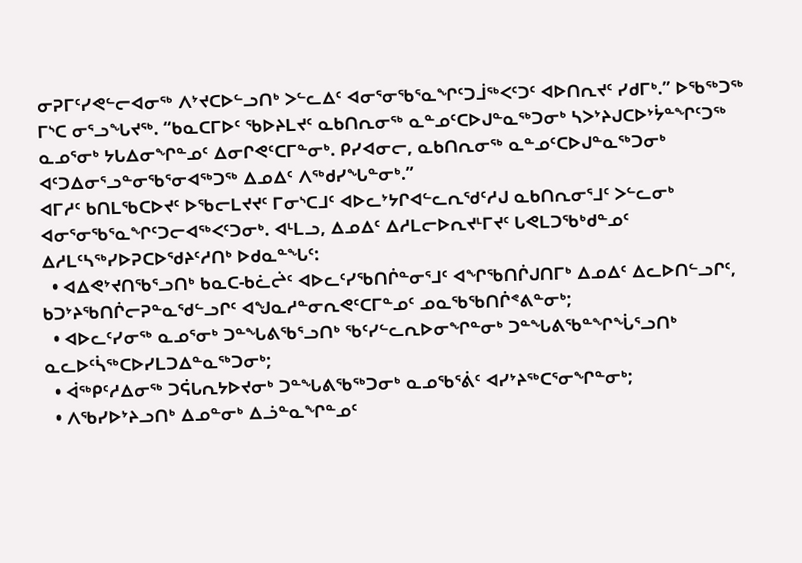ᓂᕈᒥᑦᓯᕙᓪᓕᐊᓂᖅ ᐱᔾᔪᑕᐅᓪᓗᑎᒃ ᐳᓪᓚᐃᑦ ᐊᓂᕐᓂᖃᕐᓇᖏᑦᑐᒨᖅᐸᑦᑐᑦ ᐊᐅᑎᕆᔪᑦ ᓯᑯᒥᒃ.” ᐅᖃᖅᑐᖅ ᒥᔅᑕ ᓂᕐᓗᖓᔪᖅ. “ᑲᓇᑕᒥᐅᑦ ᖃᐅᔨᒪᔪᑦ ᓇᑲᑎᕆᓂᖅ ᓇᓐᓄᑦᑕᐅᒍᓐᓇᖅᑐᓂᒃ ᓴᐳᔾᔨᒍᑕᐅᔾᔮᓐᖏᑦᑐᖅ ᓇᓄᕐᓂᒃ ᔭᒐᐃᓂᖏᓐᓄᑦ ᐃᓂᒋᕙᑦᑕᒥᓐᓂᒃ. ᑭᓯᐊᓂᓕ, ᓇᑲᑎᕆᓂᖅ ᓇᓐᓄᑦᑕᐅᒍᓐᓇᖅᑐᓂᒃ ᐊᑦᑐᐃᓂᕐᓗᓐᓂᖃᕐᓂᐊᖅᑐᖅ ᐃᓄᐃᑦ ᐱᖅᑯᓯᖓᓐᓂᒃ.”
ᐊᒥᓱᑦ ᑲᑎᒪᖃᑕᐅᔪᑦ ᐅᖃᓕᒪᔪᔪᑦ ᒥᓂᔅᑕᒧᑦ ᐊᐅᓚᔾᔭᒋᐊᓪᓚᕆᖁᑦᓱᒍ ᓇᑲᑎᕆᓂᕐᒧᑦ ᐳᓪᓚᓂᒃ ᐊᓂᕐᓂᖃᕐᓇᖏᑦᑐᓕᐊᖅᐸᑦᑐᓂᒃ. ᐊᒻᒪᓗ, ᐃᓄᐃᑦ ᐃᓱᒪᓕᐅᕆᔪᒻᒥᔪᑦ ᒐᕙᒪᑐᖃᒃᑯᓐᓄᑦ ᐃᓱᒪᑦᓴᖅᓯᐅᕈᑕᐅᖁᔨᑦᓱᑎᒃ ᐅᑯᓇᓐᖓᑦ:
  • ᐊᐃᕙᔾᔪᑎᖃᕐᓗᑎᒃ ᑲᓇᑕ-ᑲᓛᖡᑦ ᐊᐅᓚᑦᓯᖃᑎᒌᓐᓂᕐᒧᑦ ᐊᖏᖃᑎᒌᒍᑎᒥᒃ ᐃᓄᐃᑦ ᐃᓚᐅᑎᓪᓗᒋᑦ, ᑲᑐᔾᔨᖃᑎᒌᓕᕈᓐᓇᖁᓪᓗᒋᑦ ᐊᖑᓇᓱᓐᓂᕆᕙᑦᑕᒥᓐᓄᑦ ᓄᓇᖃᖃᑎᒌᕝᕕᓐᓂᒃ;
  • ᐊᐅᓚᑦᓯᓂᖅ ᓇᓄᕐᓂᒃ ᑐᓐᖓᕕᖃᕐᓗᑎᒃ ᖃᑦᓯᓪᓚᕆᐅᓂᖏᓐᓂᒃ ᑐᓐᖓᕕᖃᓐᖏᖔᕐᓗᑎᒃ ᓇᓚᐅᑦᓵᖅᑕᐅᓯᒪᑐᐃᓐᓇᖅᑐᓂᒃ;
  • ᐋᖅᑭᑦᓱᐃᓂᖅ ᑐᕌᒐᕆᔭᐅᔪᓂᒃ ᑐᓐᖓᕕᖃᖅᑐᓂᒃ ᓇᓄᖃᕐᕖᑦ ᐊᓯᔾᔨᖅᑕᕐᓂᖏᓐᓂᒃ;
  • ᐱᖃᓯᐅᔾᔨᓗᑎᒃ ᐃᓄᓐᓂᒃ ᐃᓘᓐᓇᖏᓐᓄᑦ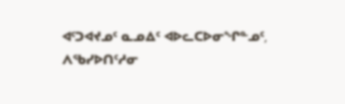ᐊᑦᑐᐊᔪᓄᑦ ᓇᓄᐃᑦ ᐊᐅᓚᑕᐅᓂᖏᓐᓄᑦ, ᐱᖃᓯᐅᑎᑦᓱᓂ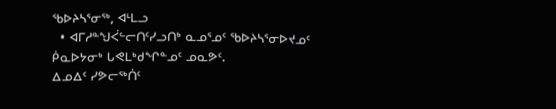ᖃᐅᔨᓴᕐᓂᖅ, ᐊᒻᒪᓗ
  • ᐊᒥᓱᓐᖑᐹᓪᓕᑎᑦᓯᓗᑎᒃ ᓇᓄᕐᓄᑦ ᖃᐅᔨᓴᕐᓂᐅᔪᓄᑦ ᑮᓇᐅᔭᓂᒃ ᒐᕙᒪᒃᑯᖏᓐᓄᑦ ᓄᓇᕗᑦ.
ᐃᓄᐃᑦ ᓯᕗᓕᖅᑏᑦ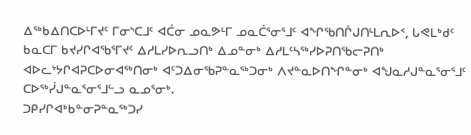ᐃᖅᑲᐃᑎᑕᐅᒻᒥᔪᑦ ᒥᓂᔅᑕᒧᑦ ᐊᑖᓂ ᓄᓇᕗᒻᒥ ᓄᓇᑖᕐᓂᕐᒧᑦ ᐊᖏᖃᑎᒌᒍᑎᒻᒪᕆᐅᑉ, ᒐᕙᒪᒃᑯᑦ ᑲᓇᑕᒥ ᑲᔪᓯᒋᐊᖃᕐᒥᔪᑦ ᐃᓱᒪᓯᐅᕆᓗᑎᒃ ᐃᓄᓐᓂᒃ ᐃᓱᒪᑦᓴᖅᓯᐅᕈᑎᖃᓕᕈᑎᒃ ᐊᐅᓚᔾᔭᒋᐊᕈᑕᐅᓂᐊᖅᑎᓂᒃ ᐊᑦᑐᐃᓂᖃᕈᓐᓇᖅᑐᓂᒃ ᐱᔪᓐᓇᐅᑎᖏᓐᓂᒃ ᐊᖑᓇᓱᒍᓐᓇᕐᓂᕐᒧᑦ ᑕᐅᖅᓰᒍᓐᓇᕐᓂᕐᒧᓪᓗ ᓇᓄᕐᓂᒃ.
ᑐᑭᓯᒋᐊᒃᑲᓐᓂᕈᓐᓇᖅᑐᓯ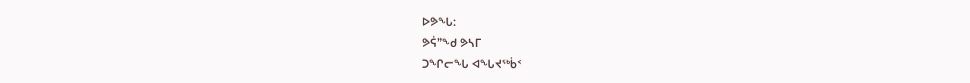ᐅᕗᖓ:
ᕗᕌ”ᖕᑯ ᕗᓴᒥ
ᑐᖏᓕᖓ ᐊᖓᔪᖅᑳᑉ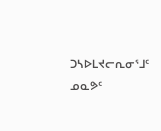ᑐᓴᐅᒪᔪᓕᕆᓂᕐᒧᑦ
ᓄᓇᕗᑦ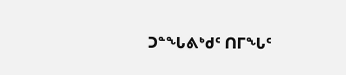ᑐᓐᖓᕕᒃᑯᑦ ᑎᒥᖓᑦ